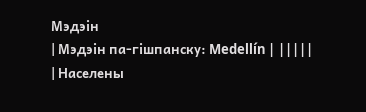Мэдэін
| Мэдэін па-гішпанску: Medellín | |||||
| Населены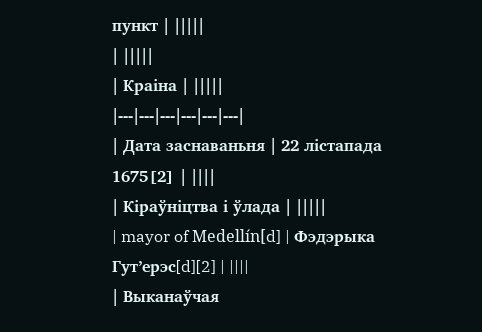пункт | |||||
| |||||
| Краіна | |||||
|---|---|---|---|---|---|
| Дата заснаваньня | 22 лістапада 1675[2] | ||||
| Кіраўніцтва і ўлада | |||||
| mayor of Medellín[d] | Фэдэрыка Гут’ерэс[d][2] | ||||
| Выканаўчая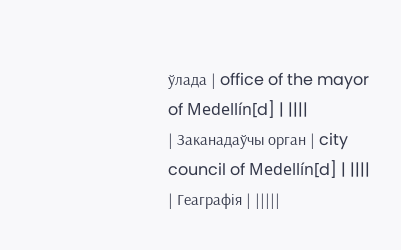ўлада | office of the mayor of Medellín[d] | ||||
| Заканадаўчы орган | city council of Medellín[d] | ||||
| Геаграфія | |||||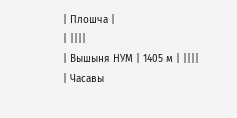| Плошча |
| ||||
| Вышыня НУМ | 1405 м | ||||
| Часавы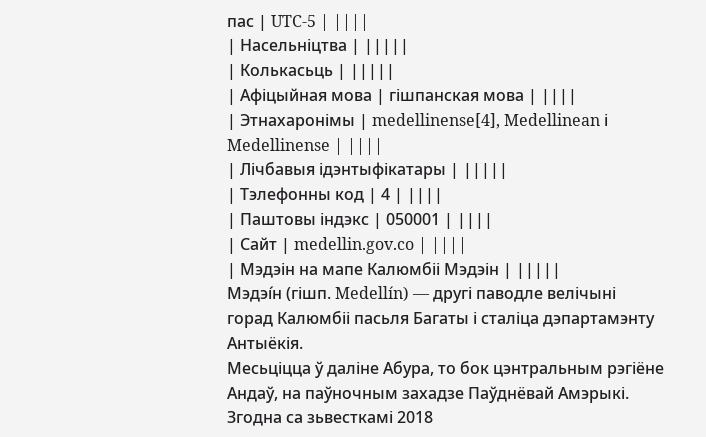пас | UTC-5 | ||||
| Насельніцтва | |||||
| Колькасьць | |||||
| Афіцыйная мова | гішпанская мова | ||||
| Этнахаронімы | medellinense[4], Medellinean і Medellinense | ||||
| Лічбавыя ідэнтыфікатары | |||||
| Тэлефонны код | 4 | ||||
| Паштовы індэкс | 050001 | ||||
| Сайт | medellin.gov.co | ||||
| Мэдэін на мапе Калюмбіі Мэдэін | |||||
Мэдэі́н (гішп. Medellín) — другі паводле велічыні горад Калюмбіі пасьля Багаты і сталіца дэпартамэнту Антыёкія.
Месьціцца ў даліне Абура, то бок цэнтральным рэгіёне Андаў, на паўночным захадзе Паўднёвай Амэрыкі. Згодна са зьвесткамі 2018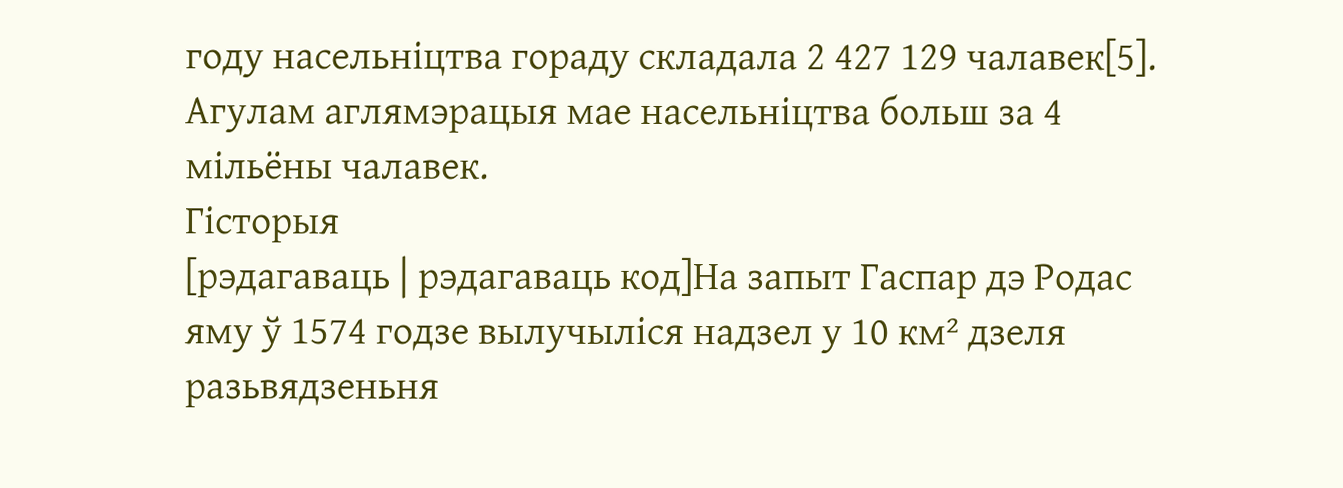году насельніцтва гораду складала 2 427 129 чалавек[5]. Агулам аглямэрацыя мае насельніцтва больш за 4 мільёны чалавек.
Гісторыя
[рэдагаваць | рэдагаваць код]На запыт Гаспар дэ Родас яму ў 1574 годзе вылучыліся надзел у 10 км² дзеля разьвядзеньня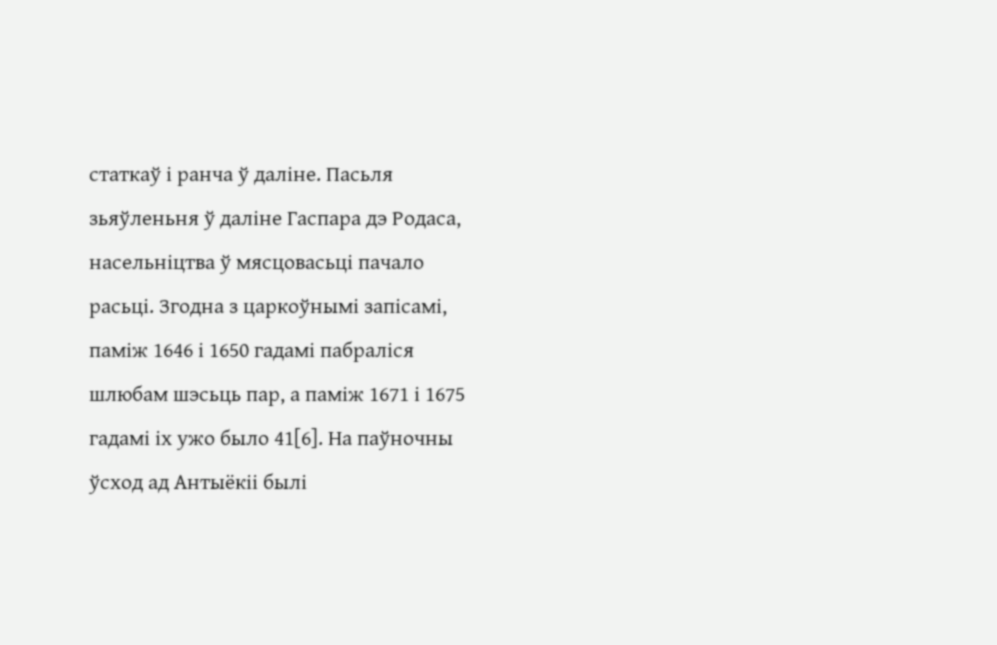статкаў і ранча ў даліне. Пасьля зьяўленьня ў даліне Гаспара дэ Родаса, насельніцтва ў мясцовасьці пачало расьці. Згодна з царкоўнымі запісамі, паміж 1646 і 1650 гадамі пабраліся шлюбам шэсьць пар, а паміж 1671 і 1675 гадамі іх ужо было 41[6]. На паўночны ўсход ад Антыёкіі былі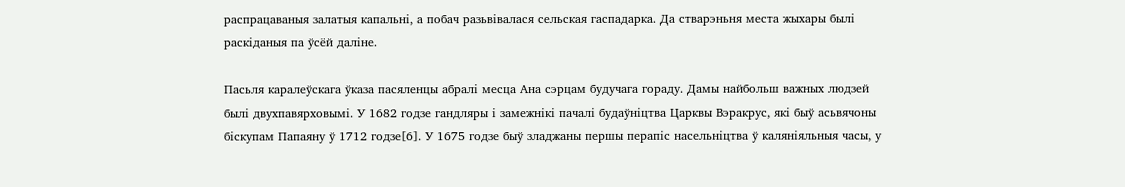распрацаваныя залатыя капальні, а побач разьвівалася сельская гаспадарка. Да стварэньня места жыхары былі раскіданыя па ўсёй даліне.

Пасьля каралеўскага ўказа пасяленцы абралі месца Ана сэрцам будучага гораду. Дамы найбольш важных людзей былі двухпавярховымі. У 1682 годзе гандляры і замежнікі пачалі будаўніцтва Царквы Вэракрус, які быў асьвячоны біскупам Папаяну ў 1712 годзе[6]. У 1675 годзе быў зладжаны першы перапіс насельніцтва ў каляніяльныя часы, у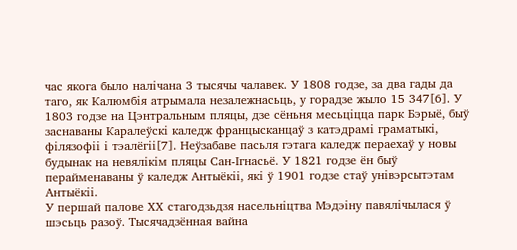час якога было налічана 3 тысячы чалавек. У 1808 годзе, за два гады да таго, як Калюмбія атрымала незалежнасьць, у горадзе жыло 15 347[6]. У 1803 годзе на Цэнтральным пляцы, дзе сёньня месьціцца парк Бэрыё, быў заснаваны Каралеўскі каледж францысканцаў з катэдрамі граматыкі, філязофіі і тэалёгіі[7]. Неўзабаве пасьля гэтага каледж пераехаў у новы будынак на невялікім пляцы Сан-Ігнасьё. У 1821 годзе ён быў перайменаваны ў каледж Антыёкіі, які ў 1901 годзе стаў унівэрсытэтам Антыёкіі.
У першай палове ХХ стагодзьдзя насельніцтва Мэдэіну павялічылася ў шэсьць разоў. Тысячадзённая вайна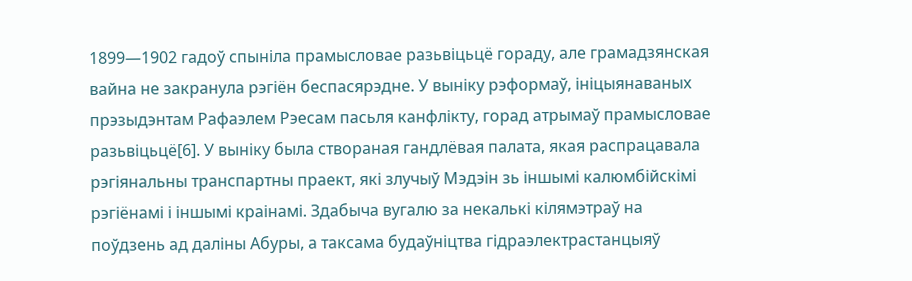1899—1902 гадоў спыніла прамысловае разьвіцьцё гораду, але грамадзянская вайна не закранула рэгіён беспасярэдне. У выніку рэформаў, ініцыянаваных прэзыдэнтам Рафаэлем Рэесам пасьля канфлікту, горад атрымаў прамысловае разьвіцьцё[6]. У выніку была створаная гандлёвая палата, якая распрацавала рэгіянальны транспартны праект, які злучыў Мэдэін зь іншымі калюмбійскімі рэгіёнамі і іншымі краінамі. Здабыча вугалю за некалькі кілямэтраў на поўдзень ад даліны Абуры, а таксама будаўніцтва гідраэлектрастанцыяў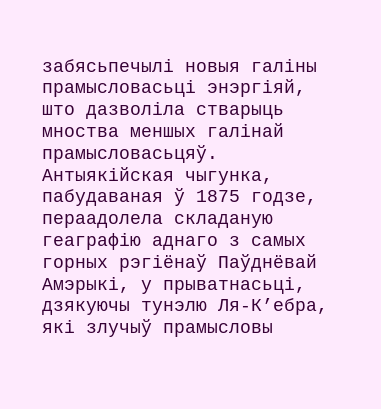забясьпечылі новыя галіны прамысловасьці энэргіяй, што дазволіла стварыць мноства меншых галінай прамысловасьцяў. Антыякійская чыгунка, пабудаваная ў 1875 годзе, пераадолела складаную геаграфію аднаго з самых горных рэгіёнаў Паўднёвай Амэрыкі, у прыватнасьці, дзякуючы тунэлю Ля-К’ебра, які злучыў прамысловы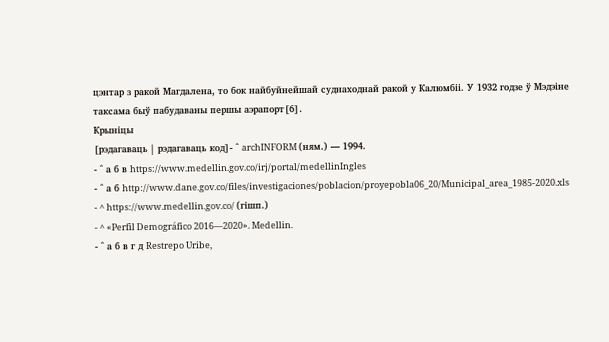цэнтар з ракой Магдалена, то бок найбуйнейшай суднаходнай ракой у Калюмбіі. У 1932 годзе ў Мэдэіне таксама быў пабудаваны першы аэрапорт[6].
Крыніцы
[рэдагаваць | рэдагаваць код]- ^ archINFORM (ням.) — 1994.
- ^ а б в https://www.medellin.gov.co/irj/portal/medellinIngles
- ^ а б http://www.dane.gov.co/files/investigaciones/poblacion/proyepobla06_20/Municipal_area_1985-2020.xls
- ^ https://www.medellin.gov.co/ (гішп.)
- ^ «Perfil Demográfico 2016—2020». Medellin.
- ^ а б в г д Restrepo Uribe,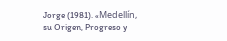Jorge (1981). «Medellín, su Origen, Progreso y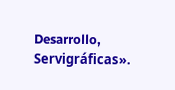Desarrollo, Servigráficas».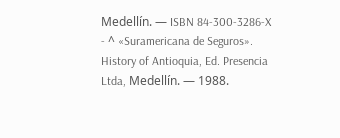Medellín. — ISBN 84-300-3286-X
- ^ «Suramericana de Seguros». History of Antioquia, Ed. Presencia Ltda, Medellín. — 1988.